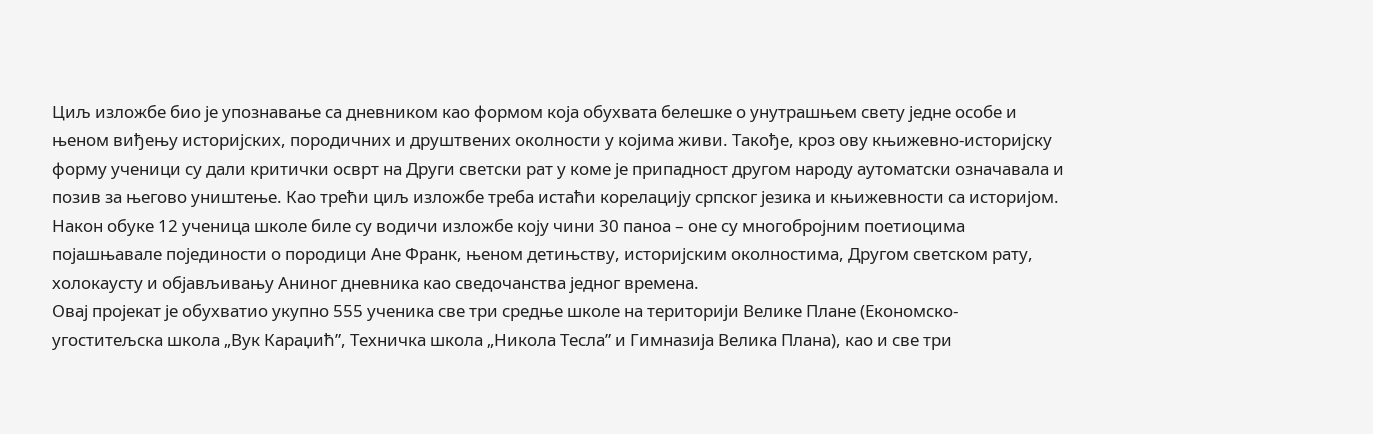Циљ изложбе био је упознавање са дневником као формом која обухвата белешке о унутрашњем свету једне особе и њеном виђењу историјских, породичних и друштвених околности у којима живи. Такође, кроз ову књижевно-историјску форму ученици су дали критички осврт на Други светски рат у коме је припадност другом народу аутоматски означавала и позив за његово уништење. Као трећи циљ изложбе треба истаћи корелацију српског језика и књижевности са историјом.
Након обуке 12 ученица школе биле су водичи изложбе коју чини 30 паноа – оне су многобројним поетиоцима појашњавале појединости о породици Ане Франк, њеном детињству, историјским околностима, Другом светском рату, холокаусту и објављивању Аниног дневника као сведочанства једног времена.
Овај пројекат је обухватио укупно 555 ученика све три средње школе на територији Велике Плане (Економско-угоститељска школа „Вук Караџић”, Техничка школа „Никола Тесла” и Гимназија Велика Плана), као и све три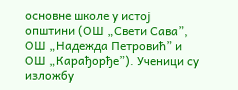основне школе у истој општини (ОШ „Свети Сава”, ОШ „Надежда Петровић” и ОШ „Карађорђе”). Ученици су изложбу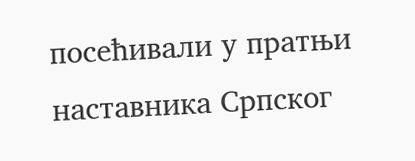посећивали у пратњи наставника Српског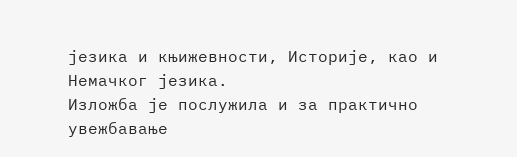језика и књижевности, Историје, као и Немачког језика.
Изложба је послужила и за практично увежбавање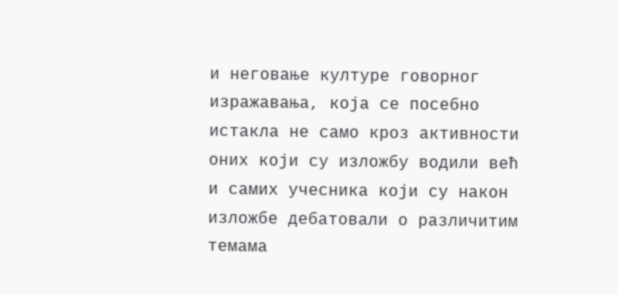и неговање културе говорног изражавања, која се посебно истакла не само кроз активности оних који су изложбу водили већ и самих учесника који су након изложбе дебатовали о различитим темама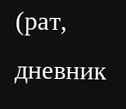(рат, дневник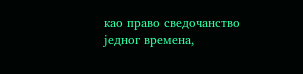као право сведочанство једног времена,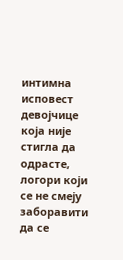интимна исповест девојчице која није стигла да одрасте, логори који се не смеју заборавити да се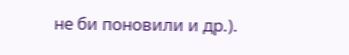не би поновили и др.).